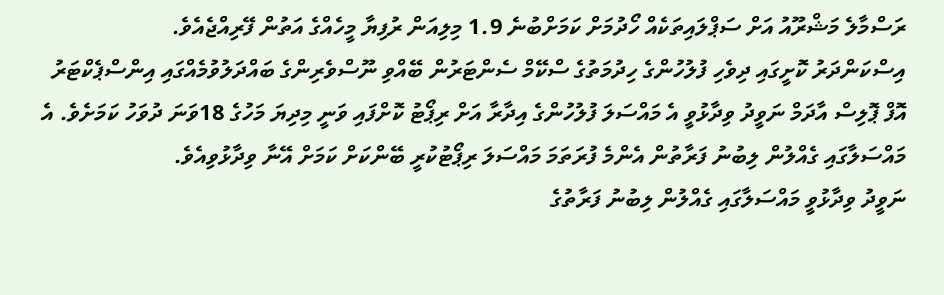ރަސްމާލެ މަޝްރޫއު އަށް ސަޕްލައިތަކެއް ހޯދުމަށް ކަމަށްބުނެ 1.9 މިލިއަން ރުފިޔާ މީހެއްގެ އަތުން ފޭރިއްޖެއެވެ.
އިސްކަންދަރު ކޮށީގައި ދިވެހި ފުލުހުންގެ ހިދުމަތުގެ ސްކޭމް ސެންޓަރުން ބޭއްވި ނޫސްވެރިންގެ ބައްދަލުވުމެއްގައި އިންސްޕެކްޓަރު އޮފް ޕޮލިސް އާދަމް ނަވީދު ވިދާޅުވީ އެ މައްސަލަ ފުލުހުންގެ އިދާރާ އަށް ރިޕޯޓު ކޮށްފައި ވަނީ މިދިޔަ މަހުގެ 18ވަނަ ދުވަހު ކަމަށެވެ. އެ މައްސަލާގައި ގެއްލުން ލިބުނު ފަރާތުން އެންމެ ފުރަތަމަ މައްސަލަ ރިޕޯޓުކުރީ ބޭންކަށް ކަމަށް އޭނާ ވިދާޅުވިއެވެ.
ނަވީދު ވިދާޅުވީ މައްސަލާގައި ގެއްލުން ލިބުނު ފަރާތުގެ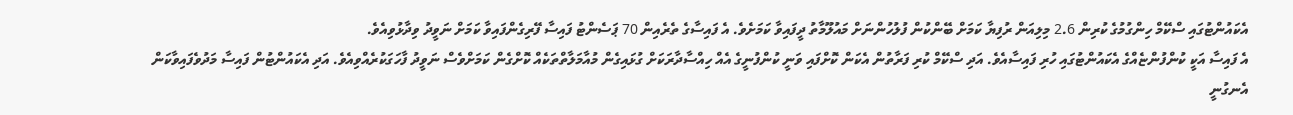އެކައުންޓުގައި ސްކޭމް ހިންގުމުގެ ކުރިން 2.6 މިލިއަން ރުފިޔާ ކަމަށް ބޭންކުން ފުލުހުންނަށް މައުލޫމާތު ދީފައިވާ ކަމަށެވެ. އެ ފައިސާގެ ތެރެއިން 70 ޕަސެންޓު ފައިސާ ފޭރިގެންފައިވާ ކަމަށް ނަވީދު ވިދާޅުވިއެވެ.
އެ ފައިސާ އަކީ ކުންފުންޏެއްގެ އެކައުންޓުގައި ހުރި ފައިސާއެވެ. އަދި ސްކޭމް ކުރި ފަރާތުން އެކަން ކޮށްފައި ވަނީ ކުންފުނީގެ އެއް ހިއްސާދާރަކަށް ގުޅައިގެން މުއާމަލާތްތަކެއް ކޮށްގެން ކަމަށްވެސް ނަވީދު ފާހަގަކުރެއްވިއެވެ. އަދި އެކައުންޓުން ފައިސާ މަދުވެފައިވާކަން އެނގުނީ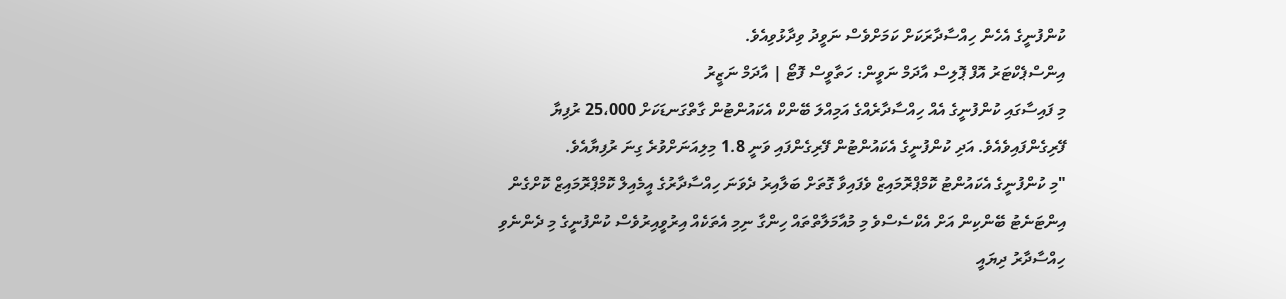ކުންފުނީގެ އެހެން ހިއްސާދާރަކަށް ކަމަށްވެސް ނަވީދު ވިދާޅުވިއެވެ.
އިންސްޕެކްޓަރު އޮފް ޕޮލިސް އާދަމް ނަވީން: ހަތާވީސް ފޮޓޯ | އާދަމް ނަޒީރު
މި ފައިސާގައި ކުންފުނީގެ އެއް ހިއްސާދާރެއްގެ އަމިއްލަ ބޭންކް އެކައުންޓުން ގާތްގަނޑަކަށް 25،000 ރުފިޔާ ފޭރިގެންފައިވެއެވެ. އަދި ކުންފުނީގެ އެކައުންޓުން ފޭރިގެންފައި ވަނީ 1.8 މިލިއަނަށްވުރެ ގިނަ ރުފިޔާއެވެ.
"މި ކުންފުނީގެ އެކައުންޓު ކޮމްޕްރޮމައިޒް ވެފައިވާ ގޮތަށް ބަލާއިރު ދެވަނަ ހިއްސާދާރުގެ އީމެއިލް ކޮމްޕްރޮމައިޒް ކޮށްގެން އިންޓަނެޓު ބޭންކިން އަށް އެކްސެސްވެ މި މުއާމަލާތްތައް ހިންގާ ނިމި އެތަކެއް އިރުވީއިރުވެސް ކުންފުނީގެ މި ދެންނެވި ހިއްސާދާރު ދިޔައީ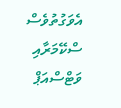އެވަގުތުވެސް ސްކޭމަރާއި ވަޓްސްއަޕް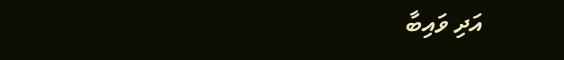އަދި ވައިބާ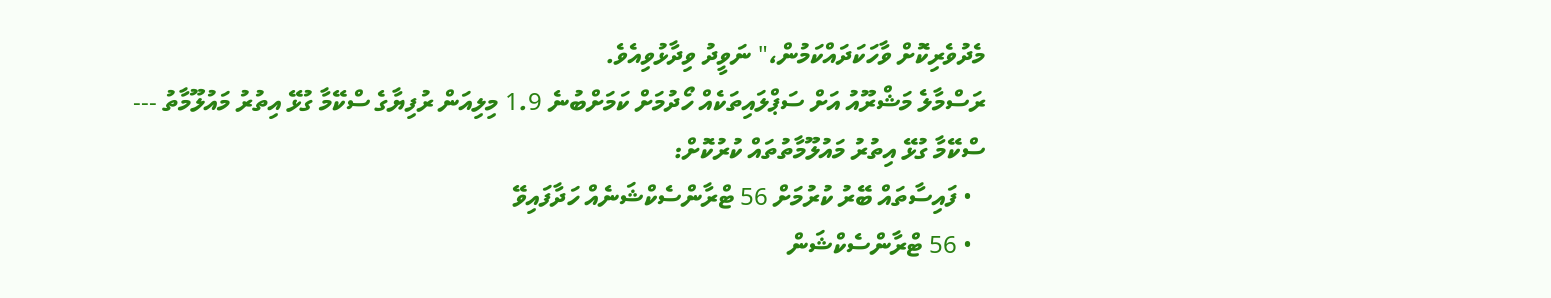މެދުވެރިކޮށް ވާހަކަދައްކަމުން،" ނަވީދު ވިދާޅުވިއެވެ.
ރަސްމާލެ މަޝްރޫއު އަށް ސަޕްލައިތަކެއް ހޯދުމަށް ކަމަށްބުނެ 1.9 މިލިއަން ރުފިޔާގެ ސްކޭމާ ގުޅޭ އިތުރު މައުލޫމާތު ---
ސްކޭމާ ގުޅޭ އިތުރު މައުލޫމާތުތައް ކުރުކޮށް:
  • ފައިސާތައް ބޭރު ކުރުމަށް 56 ޓްރާންސެކްޝަނެއް ހަދާފައިވޭ
  • 56 ޓްރާންސެކްޝަން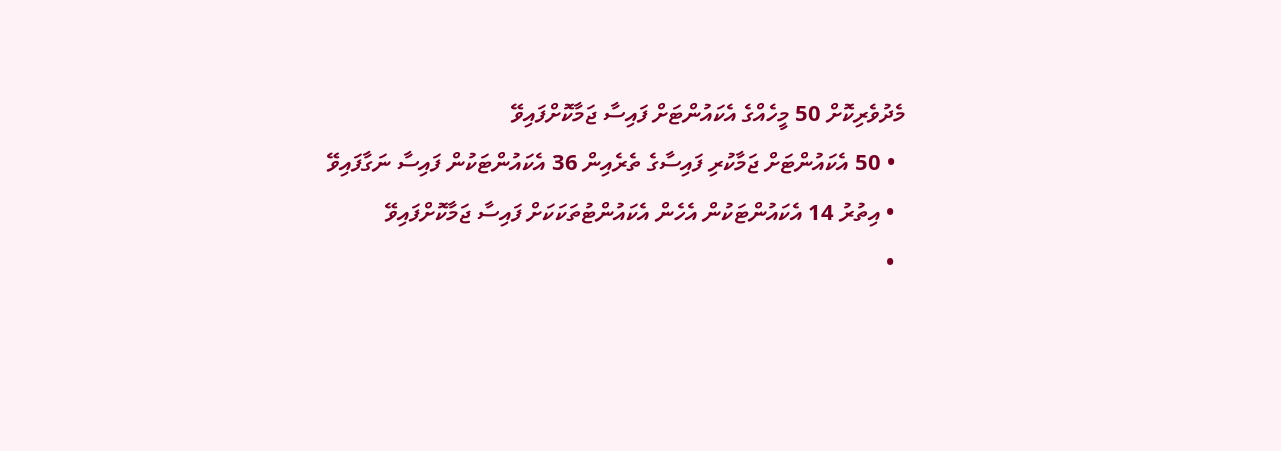މެދުވެރިކޮށް 50 މީހެއްގެ އެކައުންޓަށް ފައިސާ ޖަމާކޮށްފައިވޭ
  • 50 އެކައުންޓަށް ޖަމާކުރި ފައިސާގެ ތެރެއިން 36 އެކައުންޓަކުން ފައިސާ ނަގާފައިވޭ
  • އިތުރު 14 އެކައުންޓަކުން އެހެން އެކައުންޓުތަކަކަށް ފައިސާ ޖަމާކޮށްފައިވޭ
  •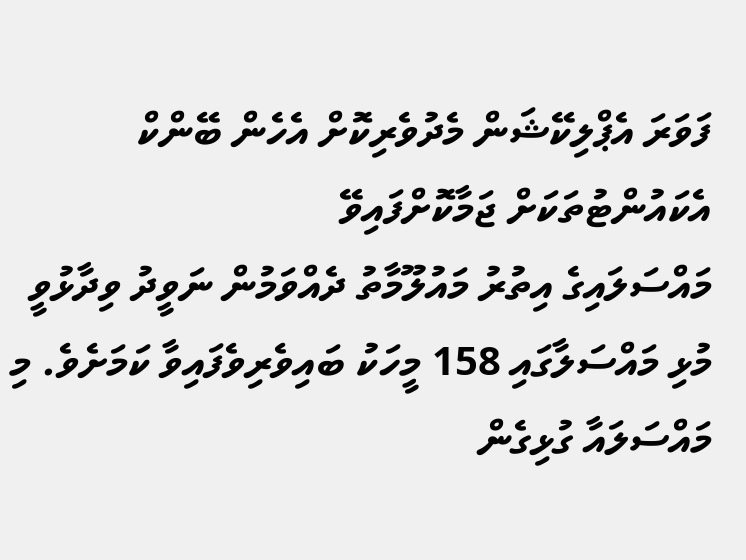ފަވަރަ އެޕްލިކޭޝަން މެދުވެރިކޮށް އެހެން ބޭންކް އެކައުންޓުތަކަށް ޖަމާކޮށްފައިވޭ
މައްސަލައިގެ އިތުރު މައުލޫމާތު ދެއްވަމުން ނަވީދު ވިދާޅުވީ މުޅި މައްސަލާގައި 158 މީހަކު ބައިވެރިވެފައިވާ ކަމަށެވެ. މި މައްސަލައާ ގުޅިގެން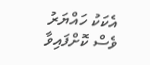އެކަކު ހައްޔަރު ވެސް ކޮށްފައިވާ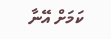ކަމަށް އޭނާ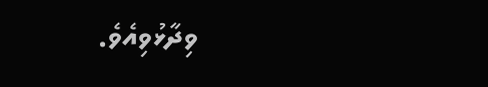ވިދާޅުވިއެވެ.